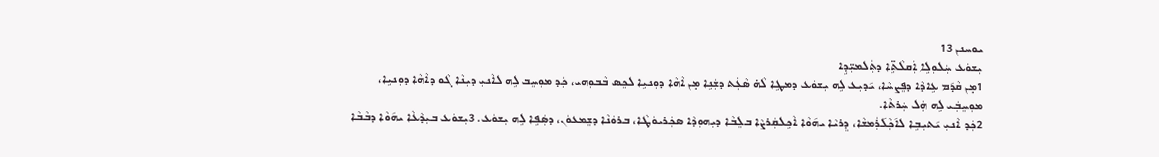ܝܘܚܢܢ 13
ܝܼܫܘܿܥ ܚܲܠܘܼܠܹܐ ܐܲܩܠܵܬܹ̈ܐ ܕܬܲܠܡܝܼ̈ܕܹܐ
1ܡ̣ܢ ܩܵܕ݇ܡ ܥܹܐܕܵܐ ܕܦܸܨܚܵܐ، ܝ݇ܕܝܼܥ ܠܹܗ ܝܼܫܘܿܥ ܕܡܛܹܐ ܠܵܗ̇ ܣܵܥܲܬ ܕܫܲܢܹܐ ܡ̣ܢ ܐܵܗܵܐ ܕܘܼܢܝܹܐ ܠܟܸܣ ܒܵܒܘܼܗܝ، ܟܲܕ ܡܘܼܚܸܒ ܠܹܗ ܠܐܵܢܝܼ ܕܝܼܢܵܐ ܓܵܘ ܕܐܵܗܵܐ ܕܘܼܢܝܹܐ، ܡܘܼܚܸܒܲܝ ܠܹܗ ܗܲܠ ܚܲܪܬܵܐ.
2ܟܲܕ ܐܵܢܝܼ ܝ݇ܬܝܼܒܹܐ ܠܐ݇ܟ݂ܵܠ݇ܪܲܡܫܵܐ، ܕܸܪܝܵܐ ܝܗ݇ܘܵܐ ܐܵܟܹܠܩܲܪܨܵܐ ܒܠܸܒܵܐ ܕܝܼܗܘܼܕܵܐ ܣܟܲܪܝܘܿܛܵܐ، ܒܪܘܿܢܵܐ ܕܫܸܡܥܘܿܢ، ܕܣܲܦܹܐ ܠܹܗ ܝܼܫܘܿܥ. 3ܝܼܫܘܿܥ ܒܝܼܕܵܥܵܐ ܝܗ݇ܘܵܐ ܕܒܵܒܵܐ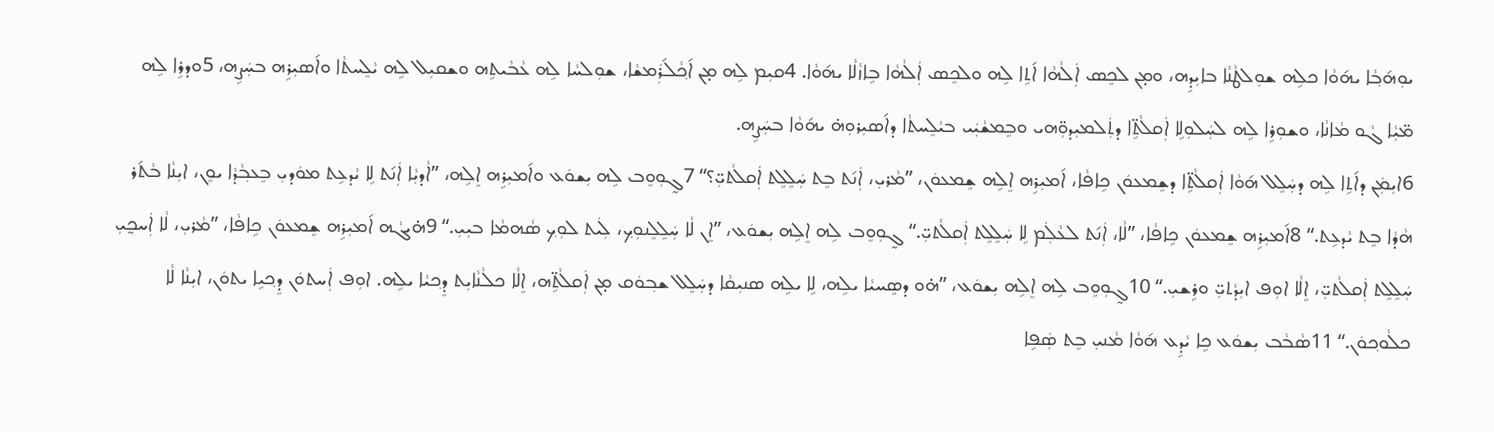ܝܘܼܗ݇ܒ݂ܵܐ ܝܗ݇ܘܵܐ ܟܠܹܗ ܫܘܼܠܛܵܢܵܐ ܒܐܝܼܕܹܗ، ܘܡ̣ܢ ܠܟܸܣ ܐܲܠܵܗܵܐ ܐ݇ܬܹܐ ܠܹܗ ܘܠܟܸܣ ܐܲܠܵܗܵܐ ܒܹܐܙܵܠܵܐ ܝܗ݇ܘܵܐ. 4ܩܝܼܡ ܠܹܗ ܡ̣ܢ ܐ݇ܟ݂ܵܠ݇ܪܲܡܫܵܐ، ܫܘܼܠܚܵܐ ܠܹܗ ܥܵܒܵܝܬܹܗ ܘܫܩܝܼܠ ܠܹܗ ܝܵܠܸܚܬܵܐ ܘܐ݇ܣܝܼܪܹܗ ܒܚܲܨܹܗ، 5ܘܕܪܹܐ ܠܹܗ ܡ̈ܝܼܵܐ ܓܵܘ ܡܵܐܢܵܐ، ܘܫܘܼܪܹܐ ܠܹܗ ܠܚܲܠܘܼܠܹܐ ܐܲܩܠܵܬܹ̈ܐ ܕܬܲܠܡܝܼܕܘܼ̈ܗܝ ܘܒܸܡܫܵܝܲܝ ܒܝܵܠܸܚܬܵܐ ܕܐ݇ܣܝܼܪܘܼܗ̇ ܝܗ݇ܘܵܐ ܒܚܲܨܹܗ.
6ܐܝܼܡܲܢ ܕܐ݇ܬܹܐ ܠܹܗ ܕܚܲܠܸܠ ܗ݇ܘܵܐ ܐܲܩܠܵܬܹ̈ܐ ܕܫܸܡܥܘܿܢ ܟܹܐܦܵܐ، ܐ݇ܡܝܼܪܹܗ ܐܸܠܹܗ ܫܸܡܥܘܿܢ، ”ܡܵܪܝܼ، ܐܲܢ݇ܬ ܒܸܬ ܚܲܠܸܠܸܬ ܐܲܩܠܵܬܝܼ̈؟“ 7ܓ̰ܘܼܘܸܒ ܠܹܗ ܝܼܫܘܿܥ ܘܐ݇ܡܝܼܪܹܗ ܐܸܠܹܗ، ”ܐܵܕܝܼܵܐ ܐܲܢ݇ܬ ܠܹܐ ܝܵܕܥܹܬ ܡܘܿܕܝܼ ܒܸܥܒ݂ܵܕܵܐ ܝܘܸܢ، ܐܝܼܢܵܐ ܒܵܬ݇ܪ ܗܵܕܵܐ ܒܸܬ ܝܵܕܥܹܬ.“ 8ܐ݇ܡܝܼܪܹܗ ܫܸܡܥܘܿܢ ܟܹܐܦܵܐ، ”ܠܵܐ، ܐܲܢ݇ܬ ܠܥܵܠܲܡ ܠܹܐ ܚܲܠܸܠܸܬ ܐܲܩܠܵܬܝܼ̈.“ ܓ̰ܘܼܘܸܒ ܠܹܗ ܐܸܠܹܗ ܝܼܫܘܿܥ، ”ܐܸܢ ܠܵܐ ܚܲܠܸܠܸܢܘܼܟ݂، ܠܲܝܬ ܠܘܼܟ݂ ܣܵܗܡܵܐ ܒܝܼܝܼ.“ 9ܗ̇ܝܓܵܗ ܐ݇ܡܝܼܪܹܗ ܫܸܡܥܘܿܢ ܟܹܐܦܵܐ، ”ܡܵܪܝܼ، ܠܵܐ ܐܲܚܟ̰ܝܼ ܚܲܠܸܠܸܬ ܐܲܩܠܵܬܝܼ̈، ܐܸܠܵܐ ܐܘܼܦ ܐܝܼܕܵܬܝܼ̈ ܘܪܹܫܝܼ.“ 10ܓ̰ܘܼܘܸܒ ܠܹܗ ܐܸܠܹܗ ܝܼܫܘܿܥ، ”ܗ̇ܘ ܕܣܸܚܝܵܐ ܝܠܹܗ، ܠܹܐ ܝܠܹܗ ܣܢܝܼܩܵܐ ܕܚܲܠܸܠ ܫܒ݂ܘܿܩ ܡ̣ܢ ܐܲܩܠܵܬܹ̈ܗ، ܐܸܠܵܐ ܟܠܵܢܵܐܝܼܬ ܕܸܟ݂ܝܵܐ ܝܠܹܗ. ܐܘܼܦ ܐܲܚܬܘܿܢ ܕܸܟ݂ܝܹܐ ܝܬܘܿܢ، ܐܝܼܢܵܐ ܠܵܐ ܟܠܵܘܟ݂ܘܿܢ.“ 11ܣܵܒܵܒ ܝܼܫܘܿܥ ܟܹܐ ܝܵܕܹܥ ܗ݇ܘܵܐ ܡܵܢܝܼ ܒܸܬ ܣܲܦܹܐ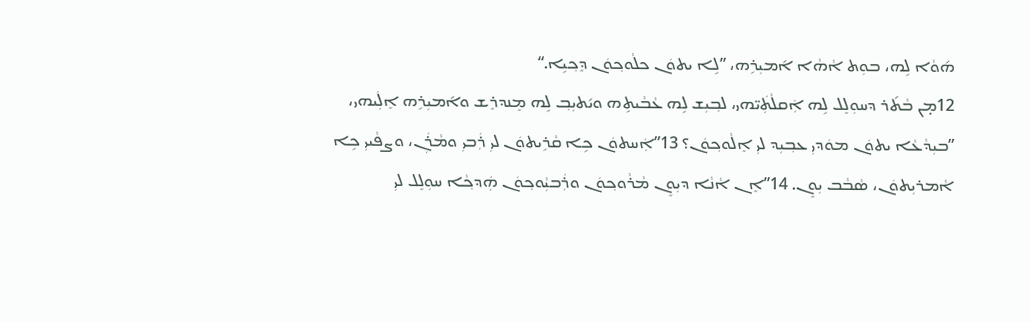ܗ݇ܘܵܐ ܠܹܗ، ܒܘܼܬ ܐܵܗܵܐ ܐ݇ܡܝܼܪܹܗ، ”ܠܹܐ ܝܬܘܿܢ ܟܠܵܘܟ݂ܘܿܢ ܕܸܟ݂ܝܹܐ.“
12ܡ̣ܢ ܒܵܬ݇ܪ ܕܚܘܼܠܸܠ ܠܹܗ ܐܲܩܠܵܬܲܝ̈ܗܝ، ܠܒ݂ܝܼܫ ܠܹܗ ܥܵܒܵܝܬܹܗ ܘܝ݇ܬܝܼܒ݂ ܠܹܗ ܡܸܢܕܪܸܫ ܘܐ݇ܡܝܼܪܹܗ ܐܸܠܲܝܗܝ، ”ܒܝܼܕܵܥܵܐ ܝܬܘܿܢ ܡܘܿܕܝܼ ܥܒ݂ܝܼܕ ܠܝܼ ܐܸܠܵܘܟ݂ܘܿܢ؟ 13”ܐܲܚܬܘܿܢ ܟܹܐ ܩܵܪܹܝܬܘܿܢ ܠܝܼ ܪܲܒܝܼ ܘܡܵܪܲܢ، ܘܨܦܵܝܝܼ ܟܹܐ ܐܵܡܪܝܼܬܘܿܢ، ܣܵܒܵܒ ܝܼܘܸܢ. 14”ܐܸܢ ܐܵܢܵܐ ܕܝܼܘܸܢ ܡܵܪܵܘܟ݂ܘܿܢ ܘܪܲܒܝܼܵܘܟ݂ܘܿܢ ܗܲܕܟ݂ܵܐ ܚܘܼܠܸܠ ܠܝܼ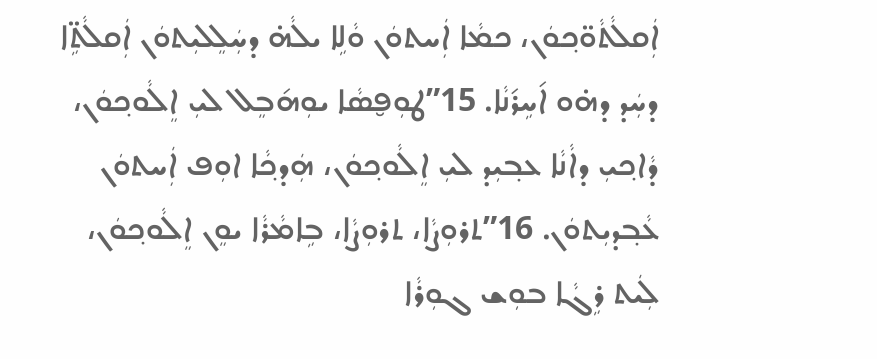ܐܲܩܠܵܬܵܘ̈ܟ݂ܘܿܢ، ܟܡܵܐ ܐܲܚܬܘܿܢ ܘܵܠܹܐ ܝܠܵܗ̇ ܕܚܲܠܸܠܝܼܬܘܿܢ ܐܲܩܠܵܬܹ̈ܐ ܕܚܲܕ ܕܗ̇ܘ ܐ݇ܚܹܪ݇ܢܵܐ. 15”ܛܘܼܦ̮ܣܵܐ ܝܘܼܗ݇ܒܸܠ ܠܝܼ ܐܸܠܵܘܟ݂ܘܿܢ، ܕܵܐܟ݂ܝܼ ܕܐܵܢܵܐ ܥܒ݂ܝܼܕ ܠܝܼ ܐܸܠܵܘܟ݂ܘܿܢ، ܗܲܕܟ݂ܵܐ ܐܘܼܦ ܐܲܚܬܘܿܢ ܥܵܒ݂ܕܝܼܬܘܿܢ. 16”ܬܪܘܼܨܵܐ، ܬܪܘܼܨܵܐ، ܒܹܐܡܵܪܵܐ ܝܘܸܢ ܐܸܠܵܘܟ݂ܘܿܢ، ܠܲܝܬ ܪܹܓܵܐ ܒܘܼܫ ܓܘܼܪܵܐ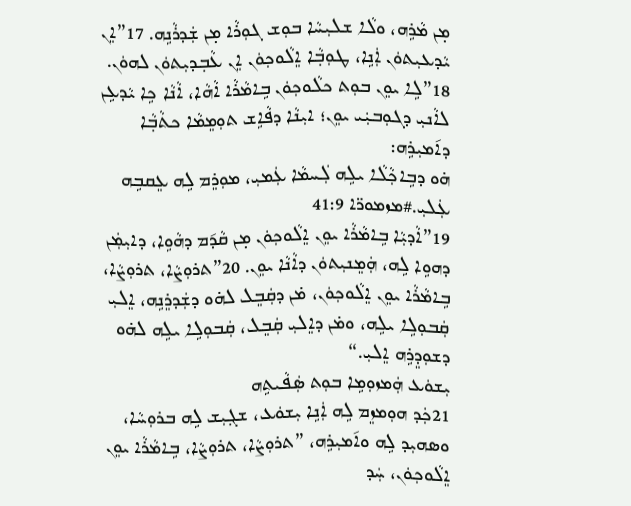ܡ̣ܢ ܡܵܪܹܗ، ܘܠܵܐ ܫܠܝܼܚܵܐ ܒܘܼܫ ܓܘܼܪܵܐ ܡ̣ܢ ܫܲܕܪܵܢܹܗ. 17”ܐܸܢ ܝܵܕܥܝܼܬܘܿܢ ܐܲܢܹܐ، ܛܘܼܒ݂ܵܐ ܐܸܠܵܘܟ݂ܘܿܢ ܐܸܢ ܥܵܒ݂ܕܝܼܬܘܿܢ ܠܗܘܿܢ. 18”ܠܹܐ ܝܘܸܢ ܒܘܼܬ ܟܠܵܘܟ݂ܘܿܢ ܒܹܐܡܵܪܵܐ ܐܵܗܵܐ، ܐܵܢܵܐ ܟܹܐ ܝܵܕܥܹܢ ܠܐܵܢܝܼ ܕܓܘܼܒܝܲܝ ܝܘܸܢ؛ ܐܝܼܢܵܐ ܕܦܵܐܹܫ ܬܘܼܡܸܡܵܐ ܟܬܵܒ݂ܵܐ ܕܐ݇ܡܝܼܪܹܗ:
ܗ̇ܘ ܕܒܹܐܟ݂ܵܠܵܐ ܝܠܹܗ ܠܲܚܡܵܐ ܥܲܡܝܼ، ܡܘܼܪܸܡ ܠܹܗ ܥܸܩܒܹܗ ܥܲܠܝܼ.#ܡܙܡܘܪ̈ܐ 41:9
19”ܐܵܕܝܼܵܐ ܒܹܐܡܵܪܵܐ ܝܘܸܢ ܐܸܠܵܘܟ݂ܘܿܢ ܡ̣ܢ ܩܵܕ݇ܡ ܕܗܵܘܹܐ، ܕܐܝܼܡܲܢ ܕܗܘܹܐ ܠܹܗ، ܗܲܡܸܢܝܼܬܘܿܢ ܕܐܵܢܵܐ ܝܘܸܢ. 20”ܬܪܘܼܨܵܐ، ܬܪܘܼܨܵܐ، ܒܹܐܡܵܪܵܐ ܝܘܸܢ ܐܸܠܵܘܟ݂ܘܿܢ، ܡ̇ܢ ܕܩܲܒܸܠ ܠܗ̇ܘ ܕܫܲܕܪܸܢܹܗ، ܐܸܠܝܼ ܩܲܒܘܼܠܹܐ ܝܠܹܗ، ܘܡ̇ܢ ܕܐܸܠܝܼ ܩܲܒܸܠ، ܩܲܒܘܼܠܹܐ ܝܠܹܗ ܠܗ̇ܘ ܕܫܘܼܕܸܪܹܗ ܐܸܠܝܼ.“
ܝܼܫܘܿܥ ܗܲܡܙܘܼܡܹܐ ܒܘܼܬ ܣܲܦܵܝܬܹܗ
21ܟܲܕ ܗܘܼܡܙܸܡ ܠܹܗ ܐܲܢܹܐ ܝܼܫܘܿܥ، ܫܓ݂ܝܼܫ ܠܹܗ ܒܪܘܼܚܵܐ، ܘܣܗܝܼܕ ܠܹܗ ܘܐ݇ܡܝܼܪܹܗ، ”ܬܪܘܼܨܵܐ، ܬܪܘܼܨܵܐ، ܒܹܐܡܵܪܵܐ ܝܘܸܢ ܐܸܠܵܘܟ݂ܘܿܢ، ܚܲܕ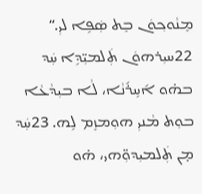ܡܸܢܵܘܟ݂ܘܿܢ ܒܸܬ ܣܲܦܹܐ ܠܝܼ.“ 22ܚܝܼܪܗܘܿܢ ܬܲܠܡܝܼ̈ܕܹܐ ܚܲܕ ܒܗ̇ܘ ܐ݇ܚܹܪ݇ܢܵܐ، ܠܵܐ ܒܝܼܕܵܥܵܐ ܒܘܼܬ ܡܵܢܝܼ ܗܘܼܡܙܸܡ ܠܹܗ. 23ܚܲܕ ܡ̣ܢ ܬܲܠܡܝܼܕܘܼ̈ܗܝ، ܗ̇ܘ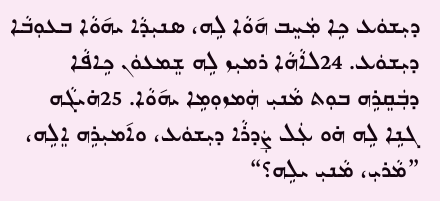ܕܝܼܫܘܿܥ ܟܹܐ ܡܲܚܸܒ ܗ݇ܘܵܐ ܠܹܗ، ܣܢܝܼܕܵܐ ܝܗ݇ܘܵܐ ܒܥܘܼܒܵܐ ܕܝܼܫܘܿܥ. 24ܠܐܵܗܵܐ ܪܡܝܼܙ ܠܹܗ ܫܸܡܥܘܿܢ ܟܹܐܦܵܐ ܕܒܲܩܸܪܹܗ ܒܘܼܬ ܡܵܢܝܼ ܗܲܡܙܘܼܡܹܐ ܝܗ݇ܘܵܐ. 25ܗ̇ܝܓܵܗ ܓܢܹܐ ܠܹܗ ܗ̇ܘ ܥܲܠ ܨܲܕܪܵܐ ܕܝܼܫܘܿܥ، ܘܐ݇ܡܝܼܪܹܗ ܐܸܠܹܗ، ”ܡܵܪܝܼ، ܡܵܢܝܼ ܝܠܹܗ؟“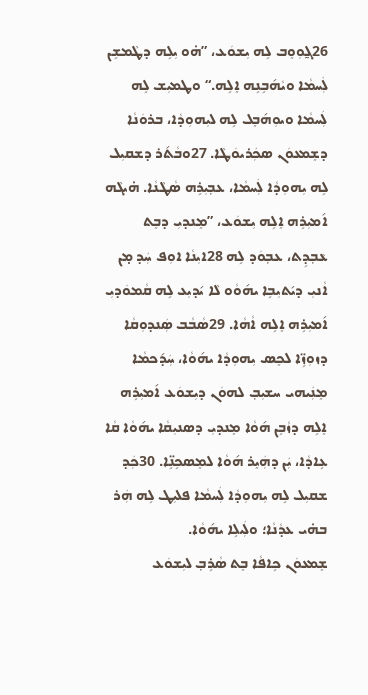26ܓ̰ܘܼܘܸܒ ܠܹܗ ܝܼܫܘܿܥ، ”ܗ̇ܘ ܝܼܠܹܗ ܕܛܵܡܫܹܢ ܠܲܚܡܵܐ ܘܝܵܗ݇ܒܹܢܹܗ ܐܸܠܹܗ.“ ܘܛܡܝܼܫ ܠܹܗ ܠܲܚܡܵܐ ܘܝܘܼܗ݇ܒܸܠ ܠܹܗ ܠܝܼܗܘܼܕܵܐ، ܒܪܘܿܢܵܐ ܕܫܸܡܥܘܿܢ ܣܟܲܪܝܘܿܛܵܐ. 27ܘܒܵܬ݇ܪ ܕܫܩܝܼܠ ܠܹܗ ܝܼܗܘܼܕܵܐ ܠܲܚܡܵܐ، ܥܒ݂ܝܼܪܹܗ ܣܵܛܵܢܵܐ. ܗ̇ܝܓܵܗ ܐ݇ܡܝܼܪܹܗ ܐܸܠܹܗ ܝܼܫܘܿܥ، ”ܡܸܢܕܝܼ ܕܒܸܬ ܥܵܒ݂ܕܹܬ، ܥܒ݂ܘܿܕ ܠܹܗ 28ܐܝܼܢܵܐ ܐܘܼܦ ܚܲܕ ܡ̣ܢ ܐܵܢܝܼ ܕܝ݇ܬܝܼܒܹܐ ܝܗ݇ܘܵܘ ܠܵܐ ܝ݇ܕܝܼܥ ܠܹܗ ܩܵܡܘܿܕܝܼ ܐ݇ܡܝܼܪܹܗ ܐܸܠܹܗ ܐܵܗܵܐ. 29ܣܵܒܵܒ ܣܲܢܕܘܼܩܵܐ ܕܙܘܼܙܹ̈ܐ ܠܟܸܣ ܝܼܗܘܼܕܵܐ ܝܗ݇ܘܵܐ، ܚܲܕ݇ܟܡܵܐ ܡܸܢܲܝܗܝ ܚܫܝܼܒ݂ ܠܗܘܿܢ ܕܝܼܫܘܿܥ ܐ݇ܡܝܼܪܹܗ ܐܸܠܹܗ ܕܙܵܒܹܢ ܗ݇ܘܵܐ ܡܸܢܕܝܼ ܕܣܢܝܼܩܵܐ ܝܗ݇ܘܵܐ ܩܵܐ ܥܹܐܕܵܐ، ܝܲܢ ܕܗܲܝܸܪ ܗ݇ܘܵܐ ܠܡܸܣܟܹܢܹ̈ܐ. 30ܟܲܕ ܫܩܝܼܠ ܠܹܗ ܝܼܗܘܼܕܵܐ ܠܲܚܡܵܐ ܦܠܝܼܛ ܠܹܗ ܗܲܪ ܒܗ̇ܝ ܥܕܵܢܵܐ؛ ܘܠܲܝܠܹܐ ܝܗ݇ܘܵܐ.
ܫܸܡܥܘܿܢ ܟܹܐܦܵܐ ܒܸܬ ܣܵܪܹܒ݂ ܠܝܼܫܘܿܥ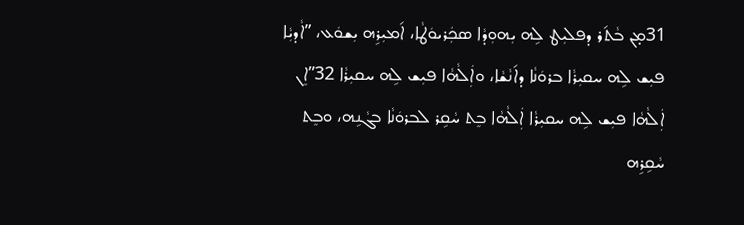31ܡ̣ܢ ܒܵܬ݇ܪ ܕܦܠܝܼܛ ܠܹܗ ܝܼܗܘܼܕܵܐ ܣܟܲܪܝܘܿܛܵܐ، ܐ݇ܡܝܼܪܹܗ ܝܼܫܘܿܥ، ”ܐܵܕܝܼܵܐ ܦܝܼܫ ܠܹܗ ܚܩܝܼܪܵܐ ܒܪܘܿܢܵܐ ܕܐ݇ܢܵܫܵܐ، ܘܐܲܠܵܗܵܐ ܦܝܼܫ ܠܹܗ ܚܩܝܼܪܵܐ 32”ܐܸܢ ܐܲܠܵܗܵܐ ܦܝܼܫ ܠܹܗ ܚܩܝܼܪܵܐ ܐܲܠܵܗܵܐ ܒܸܬ ܚܵܩܹܪ ܠܒܪܘܿܢܵܐ ܒܓܵܢܹܗ، ܘܒܸܬ ܚܵܩܹܪܹܗ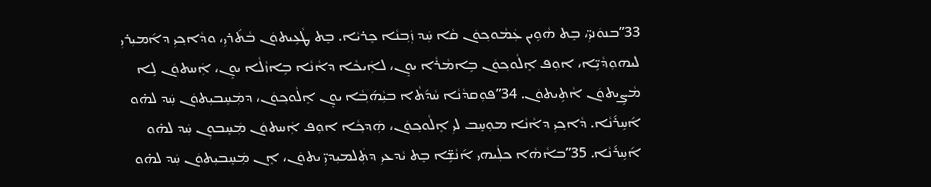33”ܒܢܘܿܢܝܼ̈، ܒܸܬ ܗܵܘܹܝܢ ܥܲܡܵܘܟ݂ܘܿܢ ܩܵܐ ܚܲܕ ܙܲܒ݂ܢܵܐ ܟܸܪܝܵܐ. ܒܸܬ ܛܵܥܹܝܬܘܿܢ ܒܵܬ݇ܪܝܼ، ܘܕܵܐܟ݂ܝܼ ܕܐ݇ܡܝܼܪܝܼ ܠܝܗܘܼܕܵܝܹ̈ܐ، ܐܘܼܦ ܐܸܠܵܘܟ݂ܘܿܢ ܒܹܐܡܵܪܵܐ ܝܘܸܢ، ܠܐܲܝܟܵܐ ܕܐܵܢܵܐ ܒܹܐܙܵܠܵܐ ܝܘܸܢ، ܐܲܚܬܘܿܢ ܠܹܐ ܡܵܨܹܝܬܘܿܢ ܐܵܬܹܝܬܘܿܢ. 34”ܦܘܼܩܕܵܢܵܐ ܚܵܕ݇ܬܵܐ ܒܝܼܵܗ݇ܒ݂ܵܐ ܝܘܸܢ ܐܸܠܵܘܟ݂ܘܿܢ، ܕܡܲܚܸܒܝܼܬܘܿܢ ܚܲܕ ܠܗ̇ܘ ܐ݇ܚܹܪ݇ܢܵܐ. ܕܵܐܟ݂ܝܼ ܕܐܵܢܵܐ ܡܘܼܚܸܒ ܠܝܼ ܐܸܠܵܘܟ݂ܘܿܢ، ܗܲܕܟ݂ܵܐ ܐܘܼܦ ܐܲܚܬܘܿܢ ܡܲܚܸܒܘܼܢ ܚܲܕ ܠܗ̇ܘ ܐ݇ܚܹܪ݇ܢܵܐ. 35”ܒܐܵܗܵܐ ܟܠܲܝܗܝ ܐ݇ܢܵܫܹ̈ܐ ܒܸܬ ܝܵܕܥܝܼ ܕܬܲܠܡܝܼܕܝܼ̈ ܝܬܘܿܢ، ܐܸܢ ܡܲܚܸܒܝܼܬܘܿܢ ܚܲܕ ܠܗ̇ܘ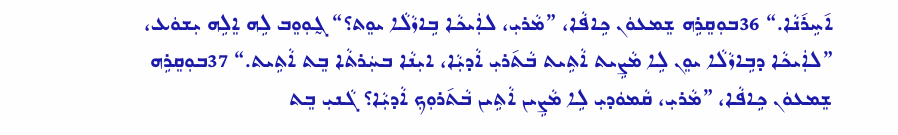ܐ݇ܚܹܪ݇ܢܵܐ.“ 36ܒܘܼܩܸܪܹܗ ܫܸܡܥܘܿܢ ܟܹܐܦܵܐ، ”ܡܵܪܝܼ، ܠܐܲܝܟܵܐ ܒܹܐܙܵܠܵܐ ܝܘܸܬ؟“ ܓ̰ܘܼܘܸܒ ܠܹܗ ܐܸܠܹܗ ܝܼܫܘܿܥ، ”ܠܐܲܝܟܵܐ ܕܒܹܐܙܵܠܵܐ ܝܘܸܢ ܠܹܐ ܡܵܨܹܝܬ ܐܵܬܹܝܬ ܒܵܬ݇ܪܝܼ ܐܵܕܝܼܵܐ، ܐܝܼܢܵܐ ܒܚܲܪܬܵܐ ܒܸܬ ܐܵܬܹܝܬ.“ 37ܒܘܼܩܸܪܹܗ ܫܸܡܥܘܿܢ ܟܹܐܦܵܐ، ”ܡܵܪܝܼ، ܩܵܡܘܿܕܝܼ ܠܹܐ ܡܵܨܹܝܢ ܐܵܬܹܝܢ ܒܵܬ݇ܪܘܼܟ݂ ܐܵܕܝܼܵܐ؟ ܓܵܢܝܼ ܒܸܬ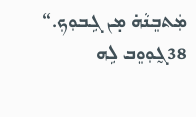ܡܲܬܒܸܢܵܗ̇ ܡ̣ܢ ܓܹܒܘܼܟ݂.“ 38ܓ̰ܘܼܘܸܒ ܠܹܗ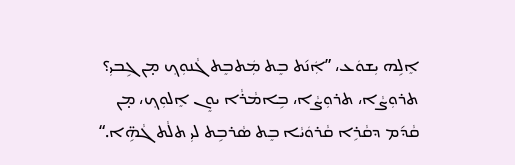ܐܸܠܹܗ ܝܼܫܘܿܥ، ”ܐܲܢ݇ܬ ܒܸܬ ܡܲܬܒܸܬ ܓܵܢܘܼܟ݂ ܡ̣ܢ ܓܹܒܝܼ؟ ܬܪܘܼܨܵܐ، ܬܪܘܼܨܵܐ، ܒܹܐܡܵܪܵܐ ܝܘܸܢ ܐܸܠܘܼܟ݂، ܡ̣ܢ ܩܵܕ݇ܡ ܕܩܵܪܹܐ ܩܵܪܘܿܝܵܐ ܒܸܬ ܣܵܪܒܹܬ ܠܝܼ ܬܠܵܬ ܓܵܗܹ̈ܐ.“